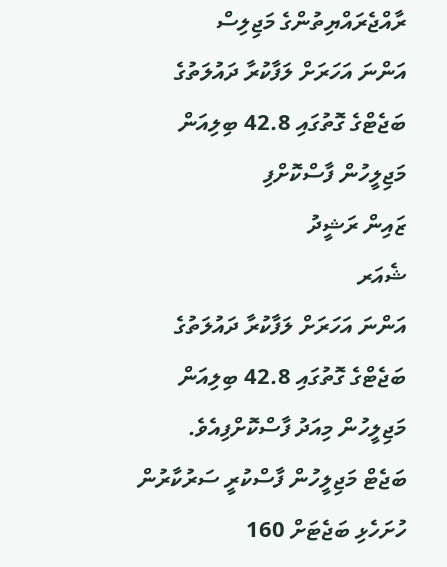ރާއްޖެރައްޔިތުންގެ މަޖިލިސް
އަންނަ އަހަރަށް ލަފާކުރާ ދައުލަތުގެ ބަޖެޓްގެ ގޮތުގައި 42.8 ބިލިއަން މަޖިލީހުން ފާސްކޮށްފި
ޒައިން ރަޝީދު
ޝެއަރ
އަންނަ އަހަރަށް ލަފާކުރާ ދައުލަތުގެ ބަޖެޓްގެ ގޮތުގައި 42.8 ބިލިއަން މަޖިލީހުން މިއަދު ފާސްކޮށްފިއެވެ.
ބަޖެޓް މަޖިލީހުން ފާސްކުރީ ސަރުކާރުން ހުށަހެޅި ބަޖެޓަށް 160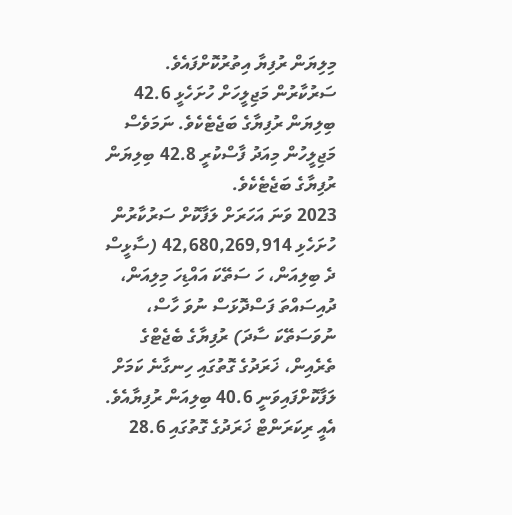މިލިޔަން ރުފިޔާ އިތުރުކޮށްފައެވެ. ސަރުކާރުން މަޖިލީހަށް ހުށަހެޅީ 42.6 ބިލިޔަން ރުފިޔާގެ ބަޖެޓެކެވެ. ނަމަވެސް މަޖިލީހުން މިއަދު ފާސްކުރީ 42.8 ބިލިޔަން ރުފިޔާގެ ބަޖެޓެކެވެ.
2023 ވަނަ އަހަރަށް ލަފާކޮށް ސަރުކާރުން ހުށަހެޅި 42,680,269,914 (ސާޅީސް ދެ ބިލިއަން، ހަ ސަތޭކަ އައްޑިހަ މިލިއަން، ދުއިސައްތަ ފަސްދޮޅަސް ނުވަ ހާސް، ނުވަސަތޭކަ ސާދަ) ރުފިޔާގެ ބެޖެޓްގެ ތެރެއިން، ޚަރަދުގެ ގޮތުގައި ހިނގާނެ ކަމަށް ލަފާކޮށްފައިވަނީ 40.6 ބިލިއަން ރުފިޔާއެވެ. އެއީ ރިކަރަންޓް ޚަރަދުގެ ގޮތުގައި 28.6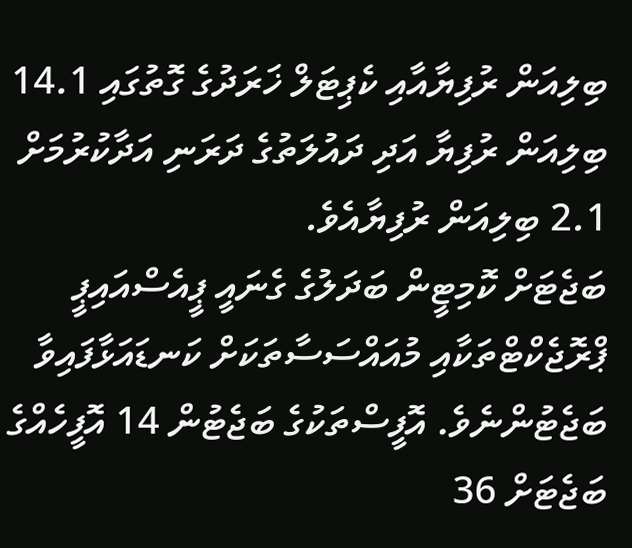ބިލިއަން ރުފިޔާއާއި ކެޕިޓަލް ޚަރަދުގެ ގޮތުގައި 14.1 ބިލިއަން ރުފިޔާ އަދި ދައުލަތުގެ ދަރަނި އަދާކުރުމަށް 2.1 ބިލިއަން ރުފިޔާއެވެ.
ބަޖެޓަށް ކޮމިޓީން ބަދަލުގެ ގެނައީ ޕީއެސްއައިޕީ ޕްރޮޖެކްޓްތަކާއި މުއައްސަސާތަކަށް ކަނޑައަޅާފައިވާ ބަޖެޓުންނެވެ. އޮފީސްތަކުގެ ބަޖެޓުން 14 އޮފީހެއްގެ ބަޖެޓަށް 36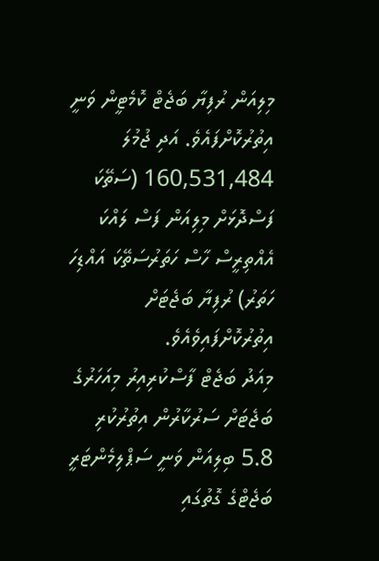މިލިއަން ރުފިޔާ ބަޖެޓް ކޮމެޓީން ވަނީ އިތުރުކޮށްފައެވެ. އަދި ޖުމުލަ 160,531,484 (ސަތޭކަ ފަސްދޮޅަށް މިލިއަން ފަސް ލައްކަ އެއްތިރީސް ހާސް ހަތަރުސަތޭކަ އައްޑިހަ ހަތަރު) ރުފިޔާ ބަޖެޓަށް އިތުރުކޮށްފައިވެއެވެ.
މިއަދު ބަޖެޓް ފާސްކުރިއިރު މިއަހަރުގެ ބަޖެޓަށް ސަރުކާރުން އިތުރުކުރި 5.8 ބިލިއަން ވަނީ ސަޕްލިމެންޓަރީ ބަޖެޓްގެ ގޮތުގައި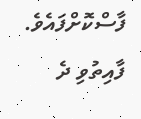ފާސްކޮށްފައެވެ. ފާއިތުވި ދެ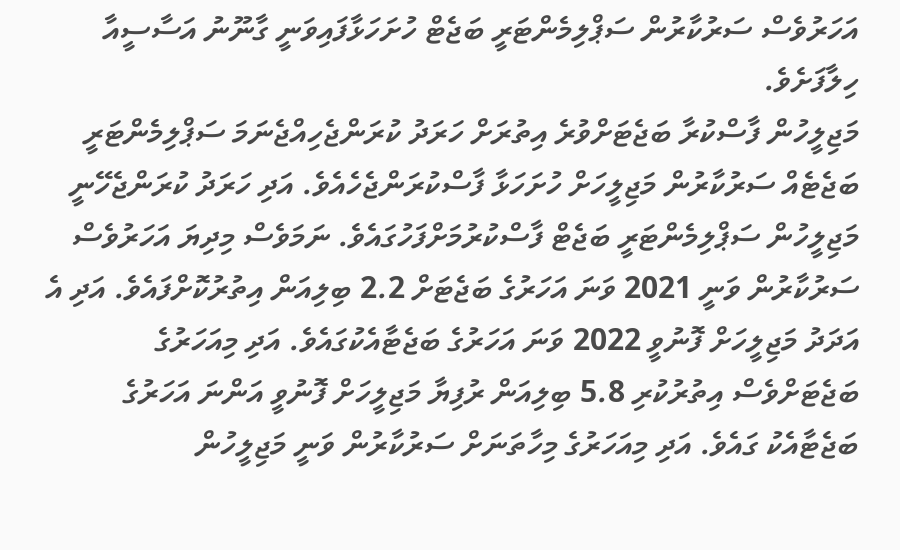އަހަރުވެސް ސަރުކާރުން ސަޕްލިމެންޓަރީ ބަޖެޓް ހުށަހަޅާފައިވަނީ ގާނޫނު އަސާސީއާ ހިލާފަށެވެ.
މަޖިލީހުން ފާސްކުރާ ބަޖެޓަށްވުރެ އިތުރަށް ހަރަދު ކުރަންޖެހިއްޖެނަމަ ސަޕްލިމެންޓަރީ ބަޖެޓެއް ސަރުކާރުން މަޖިލީހަށް ހުށަހަޅާ ފާސްކުރަންޖެހެއެވެ. އަދި ހަރަދު ކުރަންޖެހޭނީ މަޖިލީހުން ސަޕްލިމެންޓަރީ ބަޖެޓް ފާސްކުރުމަށްފަހުގައެވެ. ނަމަވެސް މިދިޔަ އަހަރުވެސް ސަރުކާރުން ވަނީ 2021 ވަނަ އަހަރުގެ ބަޖެޓަށް 2.2 ބިލިއަން އިތުރުކޮށްފައެވެ. އަދި އެ އަދަދު މަޖިލީހަށް ފޮނުވީ 2022 ވަނަ އަހަރުގެ ބަޖެޓާއެކުގައެވެ. އަދި މިއަހަރުގެ ބަޖެޓަށްވެސް އިތުރުކުރި 5.8 ބިލިއަން ރުފިޔާ މަޖިލީހަށް ފޮނުވީ އަންނަ އަހަރުގެ ބަޖެޓާއެކު ގައެވެ. އަދި މިއަހަރުގެ މިހާތަނަށް ސަރުކާރުން ވަނީ މަޖިލީހުން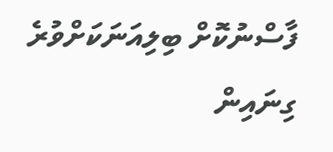ފާސްނުކޮށް ބިލިއަނަކަށްވުރެ ގިނައިން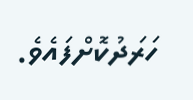ހަރަދުކޮށްފައެވެ.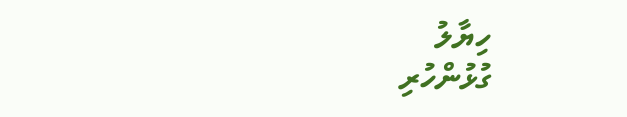ހިޔާލު
ގުޅުންހުރި